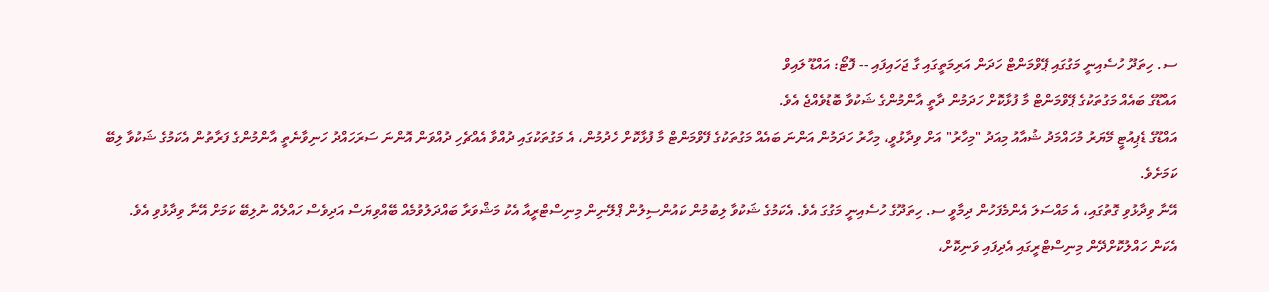ސ. ހިތަދޫ ހުސެއިނީ މަގުގައި ޕޭވްމަންޓް ހަދަން އަރިމަތީގައި ގާ ޖަހައިފައި -- ފޮޓޯ: އައްޑޫ ލައިވް
އައްޑޫގެ ބައެއް މަގުތަކުގެ ޕޭވްމަންޓް މާ ފުޅާކޮށް ހަދަމުން ދާތީ އާންމުންގެ ޝަކުވާ ބޮޑުވެއްޖެ އެވެ.
އައްޑޫގެ ޑެޕިއުޓީ މޭޔަރު މުހައްމަދު ޝުއާއު މިއަދު "މިހާރު" އަށް ވިދާޅުވީ، މިހާރު ހަދަމުން އަންނަ ބައެއް މަގުތަކުގެ ފޭވްމަންޓް މާ ފުޅާކޮށް ހެދުމުން، އެ މަގުތަކުގައި ދުއްވާ އެއްޗެހި ދުއްވަން އޮންނަ ސަރަހައްދު ހަނިވާނެތީ އާންމުންގެ ފަރާތުން އެކަމުގެ ޝަކުވާ ލިބޭ ކަމަށެވެ.
އޭނާ ވިދާޅުވި ގޮތުގައި، އެ މައްސަލަ އެންމެފަހުން ދިމާވީ ސ. ހިތަދޫގެ ހުސެއިނީ މަގުގަ އެވެ. އެކަމުގެ ޝަކުވާ ލިބުމުން ކައުންސިލުން ޕްލޭނިން މިނިސްޓްރީއާ އެކު މަޝްވަރާ ބައްދަލުވުމެއް ބޭއްވިޔަސް އަދިވެސް ހައްލެއް ނުލިބޭ ކަމަށް އޭނާ ވިދާޅުވި އެވެ.
އެކަން ހައްލުކޮށްދޭން މިނިސްޓްރީގައި އެދިފައި ވަނިކޮށް،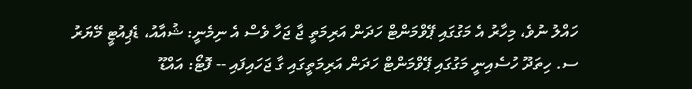ހައްލު ނުވެ، މިހާރު އެ މަގުގައި ޕޭވްމަންޓް ހަދަން އަރިމަތީ ޖާ ޖަހާ ވެސް އެ ނިމެނީ: ޝުއާއު، ޑެޕިއުޓީ މޭޔަރު
ސ. ހިތަދޫ ހުސެއިނީ މަގުގައި ޕޭވްމަންޓް ހަދަން އަރިމަތީގައި ގާ ޖަހައިފައި -- ފޮޓޯ: އައްޑޫ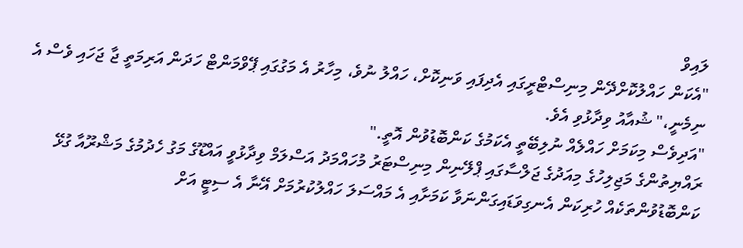ލައިވް
"އެކަން ހައްލުކޮށްދޭން މިނިސްޓްރީގައި އެދިފައި ވަނިކޮށް، ހައްލު ނުވެ، މިހާރު އެ މަގުގައި ޕޭވްމަންޓް ހަދަން އަރިމަތީ ޖާ ޖަހައި ވެސް އެ ނިމެނީ،" ޝުއާއު ވިދާޅުވި އެވެ.
"އަދިވެސް މިކަމަށް ހައްލެއް ނުލިބޭތީ އެކަމުގެ ކަންބޮޑުވުން އޮތީ."
ރައްޔިތުންގެ މަޖިލިހުގެ މިއަދުގެ ޖަލްސާގައި ޕްލޭނިން މިނިސްޓަރު މުހައްމަދު އަސްލަމް ވިދާޅުވީ އައްޑޫގެ މަގު ހެދުމުގެ މަޝްރޫއާ ގުޅޭ ކަންބޮޑުވުންތަކެއް ހުރިކަން އެނގިވަޑައިގަންނަވާ ކަމަށާއި އެ މައްސަލަ ހައްލުކުރުމަށް އޭނާ އެ ސިޓީ އަށް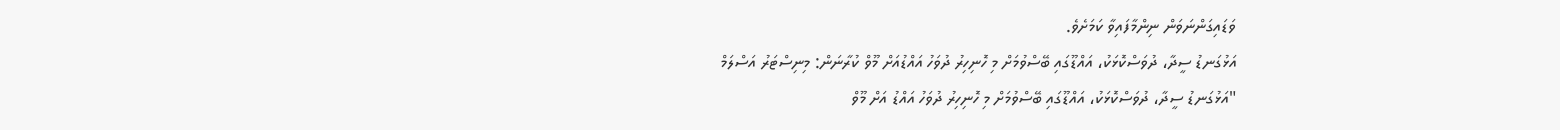ވަޑައިގަންނަވަން ނިންމާފައިވާ ކަމަށެވެ.
އަޅުގަނޑު ސީދާ، ދުވަސްކޮޅަކު، އައްޑޫގައި ބޭސްވުމަށް މި ހޮނިހިރު ދުވަހު އައްޑުއަށް މޫވް ކުރާނަން: މިނިސްޓަރު އަސްލަމް
"އަޅުގަނޑު ސީދާ، ދުވަސްކޮޅަކު، އައްޑޫގައި ބޭސްވުމަށް މި ހޮނިހިރު ދުވަހު އައްޑު އަށް މޫވް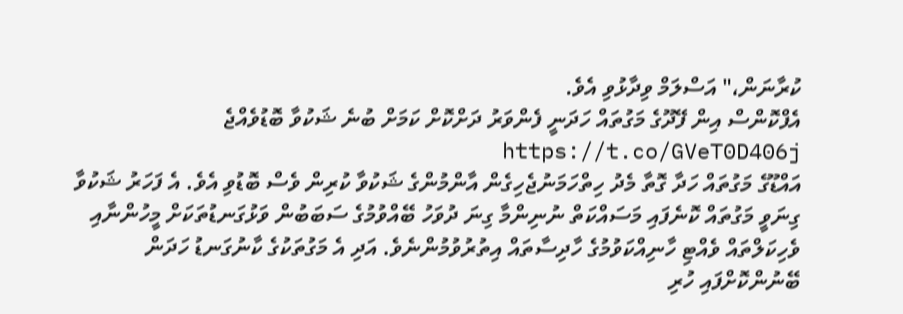ކުރާނަން،" އަސްލަމް ވިދާޅުވި އެވެ.
އެފްކޮންސް އިން ފޭދޫގެ މަގުތައް ހަދަނީ ފެންވަރު ދަށްކޮށް ކަމަށް ބުނެ ޝަކުވާ ބޮޑުވެއްޖެ https://t.co/GVeT0D406j
އައްޑޫގެ މަގުތައް ހަދާ ގޮތާ މެދު ހިތްހަމަނުޖެހިގެން އާންމުންގެ ޝަކުވާ ކުރިން ވެސް ބޮޑުވި އެވެ. އެ ފަހަރު ޝަކުވާ ގިނަވީ މަގުތައް ކޮނެފައި މަސައްކަތް ނުނިންމާ ގިނަ ދުވަހު ބޭއްވުމުގެ ސަބަބުން ވަޅުގަނޑުތަކަށް މީހުންނާއި ވެހިކަލްތައް ވެއްޓި ހާނިއްކަވުމުގެ ހާދިސާތައް އިތުރުވުމުންނެވެ. އަދި އެ މަގުތަކުގެ ކާނުގަނޑު ހަދަން ބޭނުންކޮށްފައި ހުރި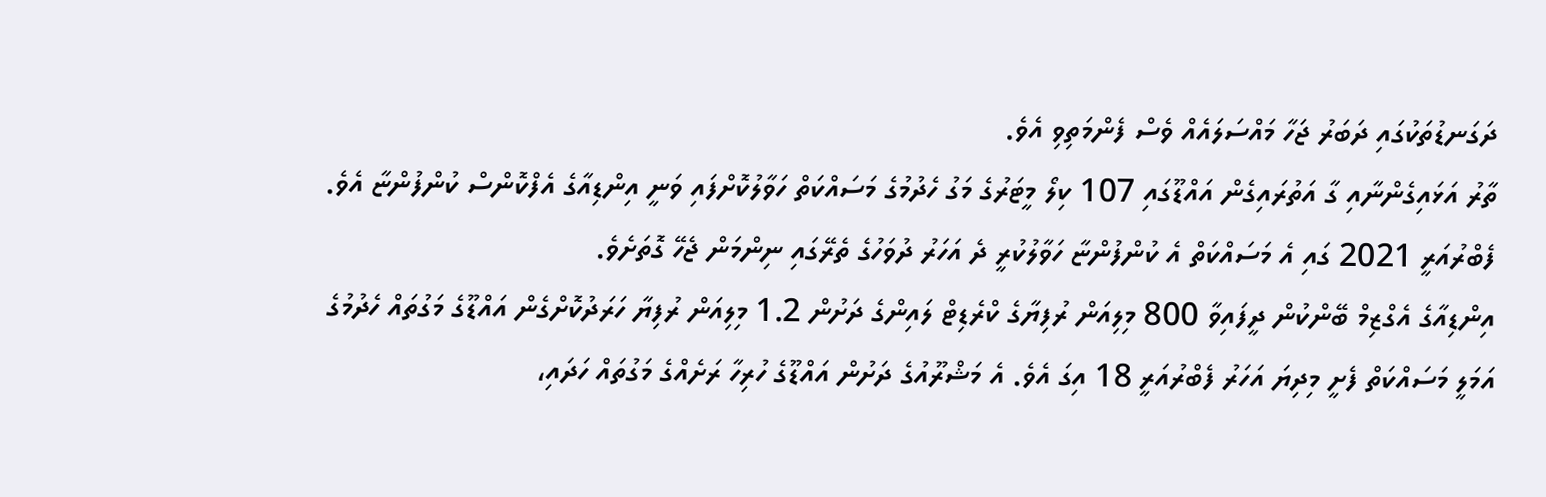ދަގަނޑުތަކުގައި ދަބަރު ޖަހާ މައްސަލައެއް ވެސް ފެންމަތިވި އެވެ.
ތާރު އަޅައިގެންނާއި ގާ އަތުރައިގެން އައްޑޫގައި 107 ކިލޯ މީޓަރުގެ މަގު ހެދުމުގެ މަސައްކަތް ހަވާލުކޮށްފައި ވަނީ އިންޑިއާގެ އެފްކޮންސް ކުންފުންޏާ އެވެ. ފެބްރުއަރީ 2021 ގައި އެ މަސައްކަތް އެ ކުންފުންޏާ ހަވާލުކުރީ ދެ އަހަރު ދުވަހުގެ ތެރޭގައި ނިންމަން ޖެހޭ ގޮތަށެވެ.
އިންޑިއާގެ އެގްޒިމް ބޭންކުން ދީފައިވާ 800 މިލިއަން ރުފިޔާގެ ކްރެޑިޓް ލައިންގެ ދަށުން 1.2 މިލިއަން ރުފިޔާ ހަރަދުކޮށްގެން އައްޑޫގެ މަގުތައް ހެދުމުގެ އަމަލީ މަސައްކަތް ފެށީ މިދިޔަ އަހަރު ފެބްރުއަރީ 18 އިގަ އެވެ. އެ މަޝްރޫއުގެ ދަށުން އައްޑޫގެ ހުރިހާ ރަށެއްގެ މަގުތައް ހަދައި،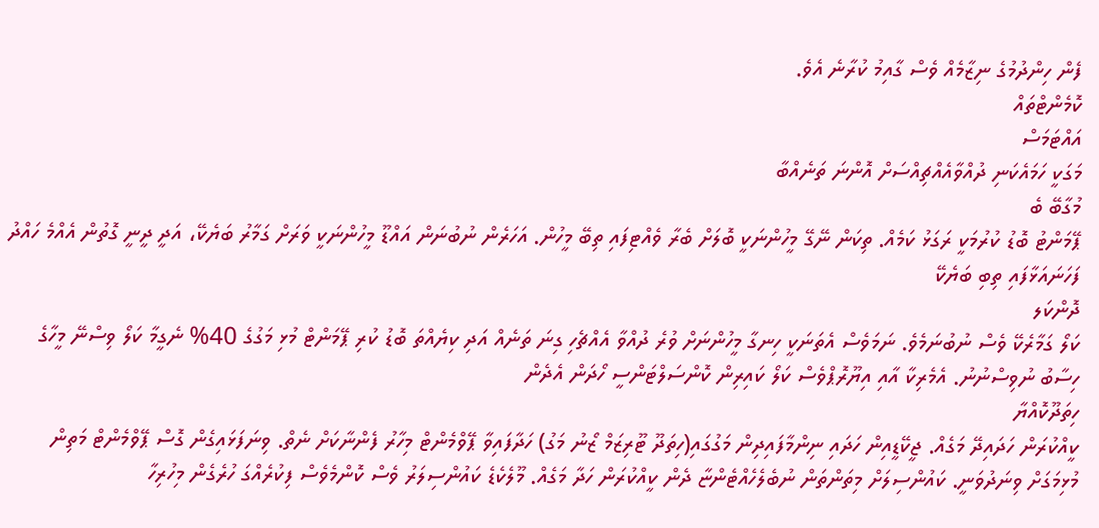ފެން ހިންދުމުގެ ނިޒާމެއް ވެސް ގާއިމު ކުރާނެ އެވެ.
ކޮމެންޓްތައް
އައްޓަމަސް
މަގަކީ ހަމައެކަނި ދުއްވާއެއްޗިއްސަށް އޮންނަ ތަނެއްބާ
މުގާބޭ ބެ
ޕޭމަންޓު ބޮޑު ކުރުމަކީ ރަގަޅު ކަމެއް. ތިކަން ނޭގޭ މީހުންނަކީ ބޮލަށް ބެރާ ވެއްޓިފައި ތިބޭ މީހުން. އަހަރެން ނުބުނަން އައްޑޫ މީހުންނަކީ ވަރަށް ގަމާރު ބަޔެކޭ، އަދީ ދީނީ ގޮތުން އެއްމެ ހައްދު ފަހަނައަޅާފައި ތިބި ބަޔެކޭ
ދޮންކަލ
ކަލޯ ގަމާރެކޭ ވެސް ނުބުނަމެވެ. ނަމަވެސް އެތަނަކީ ހިނގާ މީހުންނަށް ވުރެ ދުއްވާ އެއްޗެހި ގިނަ ތަނެއް އަދި ކިޔެއްތަ ބޮޑު ކުރި ޕޭމަންޓް މުޅި މަގުގެ 40% ނެގީމާ ކަލޯ ވިސްނޭ މީހާގެ ހިސާބު ނުވިސްނުނު. އެމެރިކާ އާއި އިޔޫރޮޕްވެސް ކަލޯ ކައިރިން ކޮންސަލްޓަންސީ ހޯދަން އެދެން
ހިތަދޫކޮއްޔާ
ކީއްކުރަން ހަދައިދޭ މަގެއް. ޖީކޭޑީއިން ހަދައި ނިންމާފައިދިން މަގުގައި(ހިތަދޫ ޓޫރިޒަމް ޒޯނު މަގު) ހަދާފައިވާ ޕޭވްމެންޓް މިހާރު ފެންނާކަށް ނެތް. ވިނަފަޅައިގެން ގޮސް ޕޭވްމެންޓް މަތިން މުޅިމަގަށް ވިނަދުވަނީ. ކައުންސިލަށް މިތަންތަން ނުބެލެހެއްޓެންޏާ ދެން ކީއްކުރަން ހަދާ މަގެއް. މޫލެކެޑެ ކައުންސިލަރު ވެސް ކޮންމެވެސް ފިކުރެއްގަ ހުރެގެން މިހުރިހާ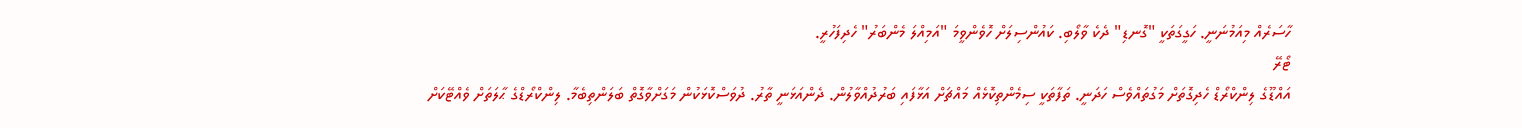ހާސަރެއް މިއަމުނަނީ. ހަގީގަތަކީ "ގޮނޑި" ދެކެ ވާލޯބި. ކައުންސިލަށް ހޮވެންވީމަ "އަމިއްލަ މެންބަރު" ހެދިފަހުރީ.
ޓޯރޭ
އައްޑޫގެ ލިންކްރޯޑް ހެދިގޮތަށް މަގުތައްވެސް ހަދަނީ. ތަފާތަކީ ސިމެންތިކޮޅެއް މައްޗަށް އަޅާފައި ބަރުދުއްވާލުން. ދެންއަޅަނީ ތާރު. ދުވަސްކޮޅަކުން މަގަށްވާގޮތް ބަލަންތިބެމާ. ލިންކްރޯޑްގެ ޙާލަތަށް ވެއްޓޭކަށް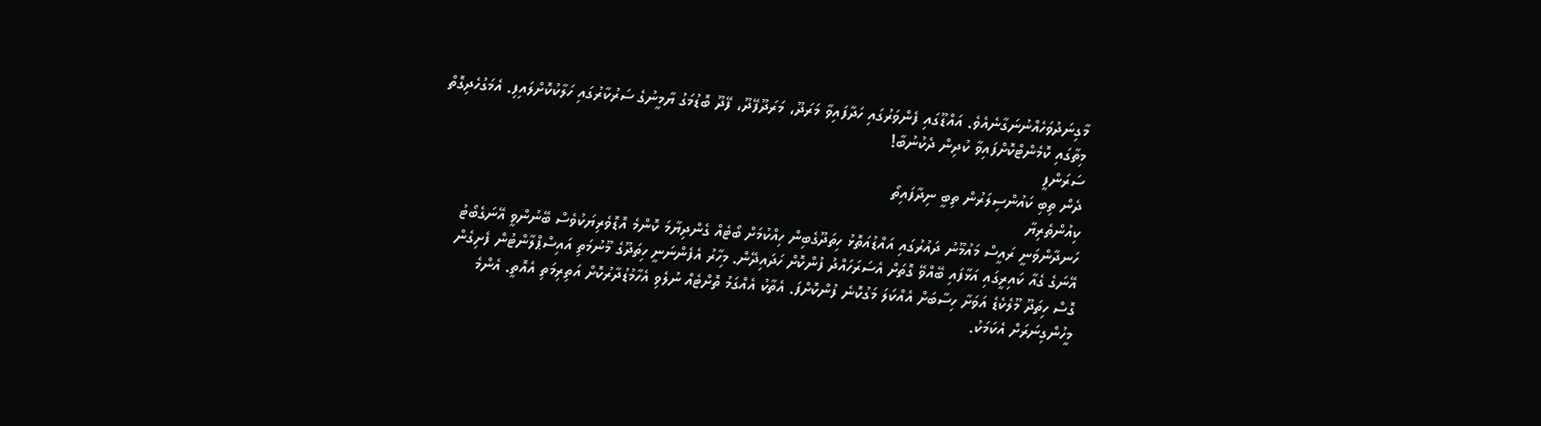މާގިނަދުވަހެއްނުނަގާނެއެވެ. އައްޑޫގައި ފެންވަރުގައި ހަދާފައިވާ މަރަދޫ، މަރަދޫފޭދޫ، ފޭދޫ ބޮޑުމަގު ޔާމީނުގެ ސަރުކާރުގައި ހަލާކުކޮށްލައިފި. އެމަގުހެދިގޮތް މިތާގައި ކޮމެންޓްކޮށްފައިވާ ކުދިން ދެކުނުބާ!
ސަރަންފީ
ދެން ތިބި ކައުންސިލަރުން ތިބީ ނިދާފައިތޯ
ކިއުންތެރިޔާ
ހަނދާންވަނީ ރައީސް މައުމޫނު ދައުރުގައި އައްޑުއަތޮޅު ހިތަދޫގެބިން ހިއްކުމަށް ބޯޓެއް ގެންދިޔާމަ ކޮންމެ އޮޑޮވެރިޔަކުވެސް ބޭނުންވީ އޭނަގެބޯޓު އޭނަގެ ގެއާ ކައިރީގައި އަޅާފައި ބޭއްވޭ ގޮތަށް އެސަރަހައްދު ފުންކޮށް ހަދައިދޭން. މިހާރު އެފެންނަނީ ހިތަދޫގެ މޫނުމަތި އައިސްޕްލާންޓުން ފެށިގެން ގޮސް ހިތަދޫ މޫލެކެޑެ އަވަށާ ހިސާބަށް އެއްކަލަ މަގުކޮނެ ފުންކޮށްފަ. އެތާކު އެއްގަމު ތޮށްޓެއް ނުލެވި އެހާމުޑުދާރުކޮށް އަތިރިމަތި އެއޮތީ. އެންމެ މީހުންގިނަރަށް އެކަމަކު.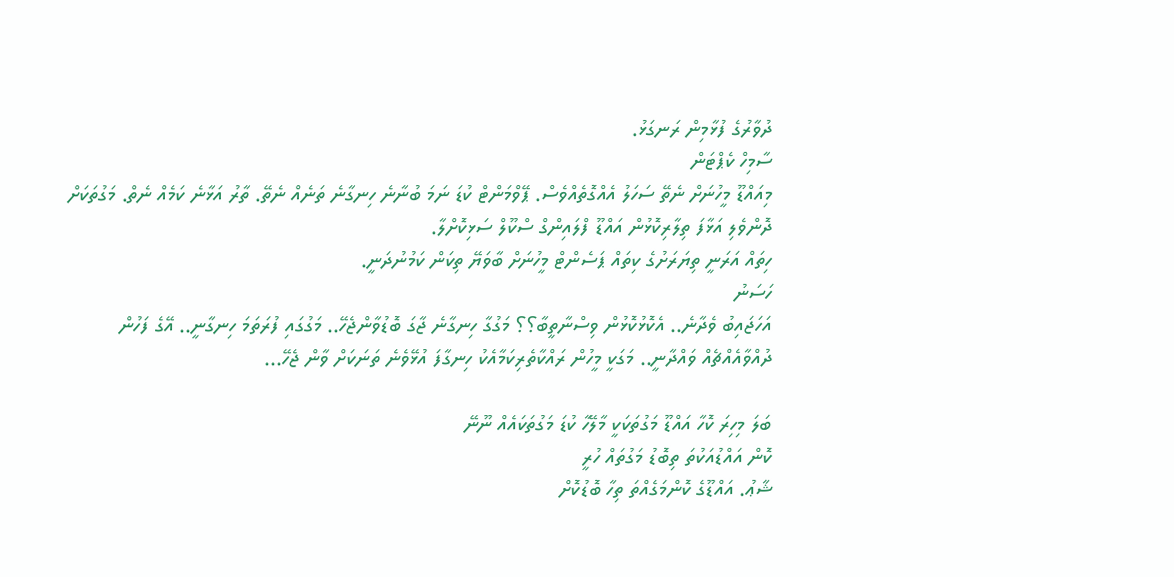ދުވާރުގެ ފުޅާމިން ރަނގަޅު.
ސާމިހް ކެޕްޓަން
މިއައްޑޫ މީހުނަށް ނެތޭ ސަހަލު އެއްގޮތެއްވެސް. ޕޭވްމަންޓް ކުޑަ ނަމަ ބުނާނެ ހިނގާނެ ތަނެއް ނެތޭ. ތާރު އަޅާނެ ކަމެއް ނެތް. މަގުތަކަށް ދޮންވެލި އަޅާފަ ތިލާރިކޮޅުން އައްޑޫ ފްލައިންގް ސްކޫލް ސަޅިކޮށްލާ.
ހިތައް އަރަނީ ތިޔަރަށުގެ ކިތައް ޕަސެންޓް މީހުނަށް ބާވަޔޭ ތިކަން ކަމުނުދަނީ.
ހަސަނު
އަހަޖައިބު ވެދާނެ.. އެކޮޅުކޮޅުން ވިސްނާތީބާ؟؟ މަގުގާ ހިނގާނެ ޖާގަ ބޮޑުވާންޖެހޭ.. މަގުގައި ފުރަތަމަ ހިނގާނީ.. އޭގެ ފަހުން ދުއްވާއެއްޗެއް ވައްދާނީ.. މަގަކީ މީހުން ރައްކާތެރިކަމާއެކު ހިނގާފަ އުޅޭވެނެ ތަނަކަށް ވާން ޖެހޭ...

ބަލަ މިހިރަ ކޮހާ އައްޑޫ މަގުތަކަކީ މާލޭހާ ކުޑަ މަގުތަކައެއް ނޫނޭ
ކޮން އައްޑުއަކުތަ ތިބޮޑު މަގުތައް ހުރީ
ޝާޢު. އައްޑޫގެ ކޮންމަގެއްތަ ތިހާ ބޮޑުކޮށް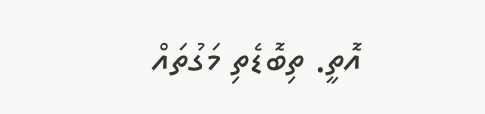އޮތީ. ތިބޮޑެތި މަގުތައް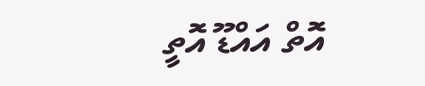އޮތް އައްޑޫ އޮތީ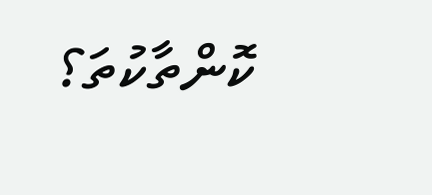ކޮންތާކުތަ؟